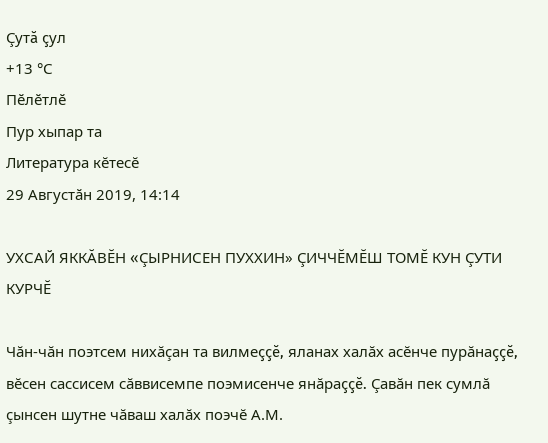Çутă çул
+13 °С
Пӗлӗтлӗ
Пур хыпар та
Литература кĕтесĕ
29 Августӑн 2019, 14:14

УХСАЙ ЯККĂВĔН «ÇЫРНИСЕН ПУХХИН» ÇИЧЧĔМĔШ ТОМĔ КУН ÇУТИ КУРЧĔ

Чăн-чăн поэтсем нихăçан та вилмеççĕ, яланах халăх асĕнче пурăнаççĕ, вĕсен сассисем сăввисемпе поэмисенче янăраççĕ. Çавăн пек сумлă çынсен шутне чăваш халăх поэчĕ А.М.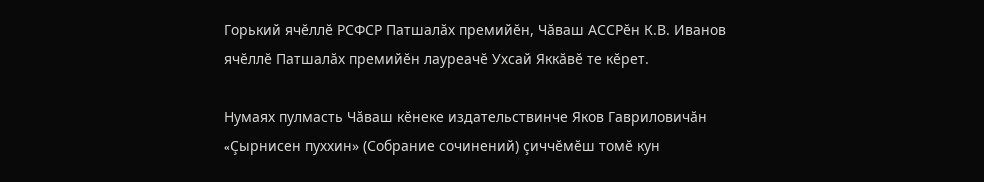Горький ячĕллĕ РСФСР Патшалăх премийĕн, Чăваш АССРĕн К.В. Иванов ячĕллĕ Патшалăх премийĕн лауреачĕ Ухсай Яккăвĕ те кĕрет.

Нумаях пулмасть Чăваш кĕнеке издательствинче Яков Гавриловичăн «Çырнисен пуххин» (Собрание сочинений) çиччĕмĕш томĕ кун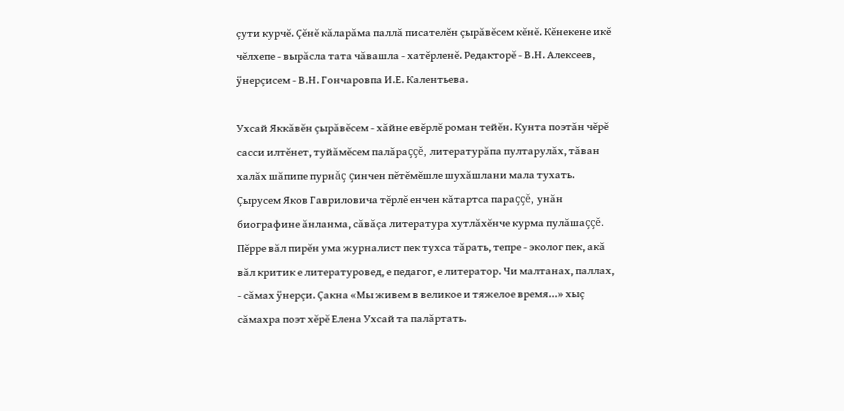çути курчĕ. Çĕнĕ кăларăма паллă писателĕн çырăвĕсем кĕнĕ. Кĕнекене икĕ чĕлхепе - вырăсла тата чăвашла - хатĕрленĕ. Редакторĕ - В.Н. Алексеев, ÿнерçисем - В.Н. Гончаровпа И.Е. Калентьева.

Ухсай Яккăвĕн çырăвĕсем - хăйне евĕрлĕ роман тейĕн. Кунта поэтăн чĕрĕ сасси илтĕнет, туйăмĕсем палăраççĕ, литературăпа пултарулăх, тăван халăх шăпипе пурнăç çинчен пĕтĕмĕшле шухăшлани мала тухать. Çырусем Яков Гавриловича тĕрлĕ енчен кăтартса параççĕ, унăн биографине ăнланма, сăвăçа литература хутлăхĕнче курма пулăшаççĕ. Пĕрре вăл пирĕн ума журналист пек тухса тăрать, тепре - эколог пек, акă вăл критик е литературовед, е педагог, е литератор. Чи малтанах, паллах, - сăмах ÿнерçи. Çакна «Мы живем в великое и тяжелое время...» хыç сăмахра поэт хĕрĕ Елена Ухсай та палăртать.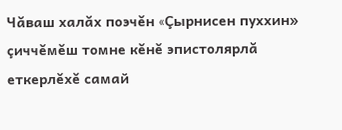Чăваш халăх поэчĕн «Çырнисен пуххин» çиччĕмĕш томне кĕнĕ эпистолярлă еткерлĕхĕ самай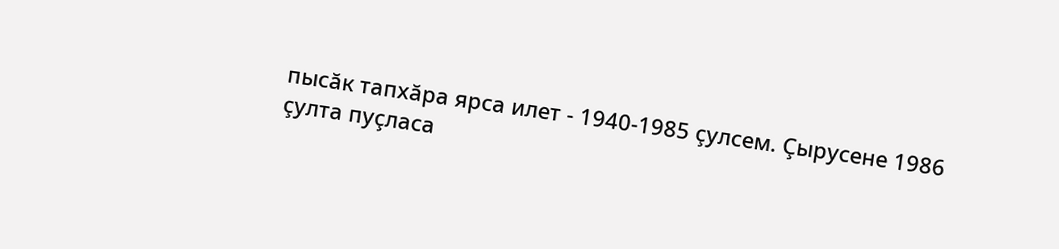пысăк тапхăра ярса илет - 1940-1985 çулсем. Çырусене 1986 çулта пуçласа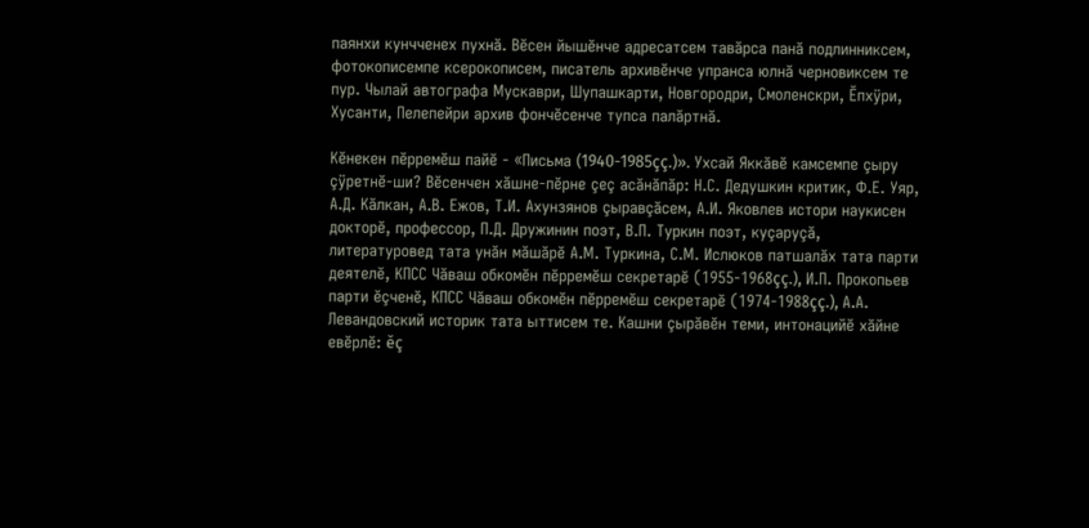паянхи кунчченех пухнă. Вĕсен йышĕнче адресатсем тавăрса панă подлинниксем, фотокописемпе ксерокописем, писатель архивĕнче упранса юлнă черновиксем те пур. Чылай автографа Мускаври, Шупашкарти, Новгородри, Смоленскри, Ĕпхÿри, Хусанти, Пелепейри архив фончĕсенче тупса палăртнă.

Кĕнекен пĕрремĕш пайĕ - «Письма (1940-1985çç.)». Ухсай Яккăвĕ камсемпе çыру çÿретнĕ-ши? Вĕсенчен хăшне-пĕрне çеç асăнăпăр: Н.С. Дедушкин критик, Ф.Е. Уяр, А.Д. Кăлкан, А.В. Ежов, Т.И. Ахунзянов çыравçăсем, А.И. Яковлев истори наукисен докторĕ, профессор, П.Д. Дружинин поэт, В.П. Туркин поэт, куçаруçă, литературовед тата унăн мăшăрĕ А.М. Туркина, С.М. Ислюков патшалăх тата парти деятелĕ, КПСС Чăваш обкомĕн пĕрремĕш секретарĕ (1955-1968çç.), И.П. Прокопьев парти ĕçченĕ, КПСС Чăваш обкомĕн пĕрремĕш секретарĕ (1974-1988çç.), А.А. Левандовский историк тата ыттисем те. Кашни çырăвĕн теми, интонацийĕ хăйне евĕрлĕ: ĕç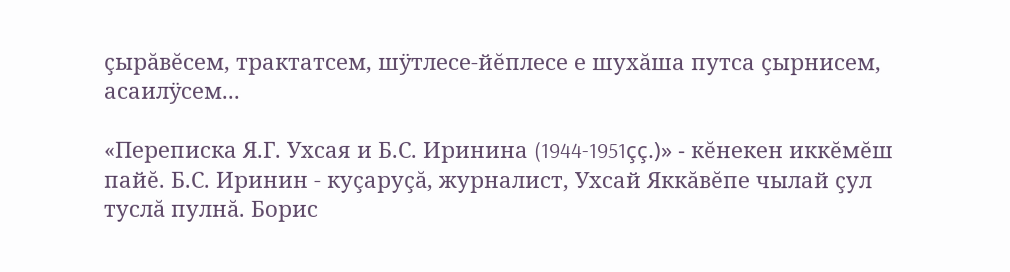çырăвĕсем, трактатсем, шÿтлесе-йĕплесе е шухăша путса çырнисем, асаилÿсем...

«Переписка Я.Г. Ухсая и Б.С. Иринина (1944-1951çç.)» - кĕнекен иккĕмĕш пайĕ. Б.С. Иринин - куçаруçă, журналист, Ухсай Яккăвĕпе чылай çул туслă пулнă. Борис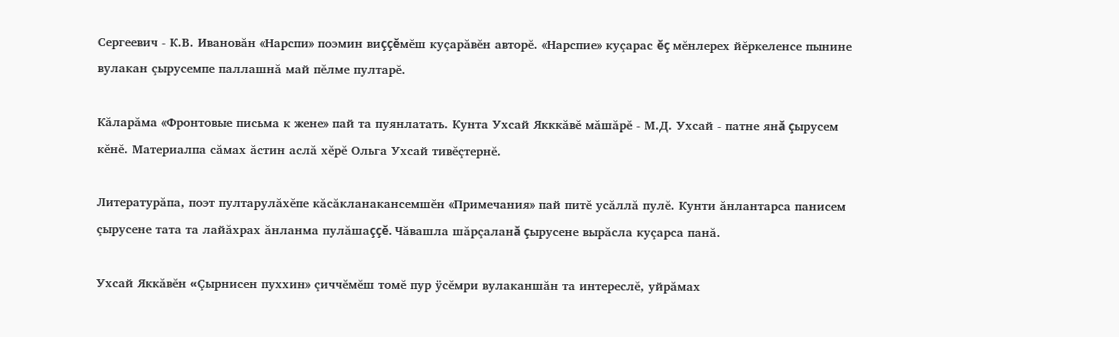Сергеевич - К.В. Ивановăн «Нарспи» поэмин виççĕмĕш куçарăвĕн авторĕ. «Нарспие» куçарас ĕç мĕнлерех йĕркеленсе пынине вулакан çырусемпе паллашнă май пĕлме пултарĕ.

Кăларăма «Фронтовые письма к жене» пай та пуянлатать. Кунта Ухсай Якккăвĕ мăшăрĕ - М.Д. Ухсай - патне янă çырусем кĕнĕ. Материалпа сăмах ăстин аслă хĕрĕ Ольга Ухсай тивĕçтернĕ.

Литературăпа, поэт пултарулăхĕпе кăсăкланакансемшĕн «Примечания» пай питĕ усăллă пулĕ. Кунти ăнлантарса панисем çырусене тата та лайăхрах ăнланма пулăшаççĕ. Чăвашла шăрçаланă çырусене вырăсла куçарса панă.

Ухсай Яккăвĕн «Çырнисен пуххин» çиччĕмĕш томĕ пур ÿсĕмри вулаканшăн та интереслĕ, уйрăмах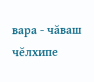вара - чăваш чĕлхипе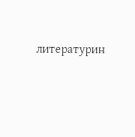литературин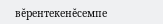вĕрентекенĕсемпе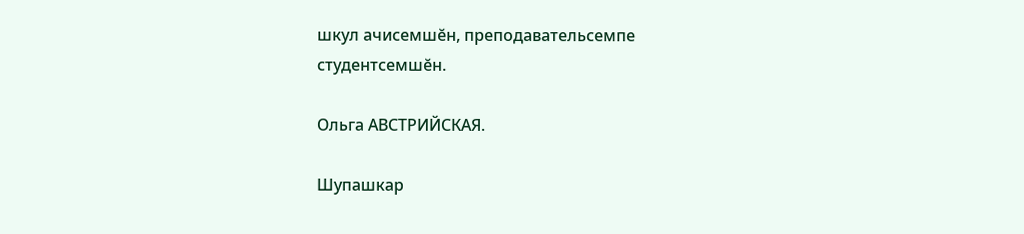шкул ачисемшĕн, преподавательсемпе студентсемшĕн.

Ольга АВСТРИЙСКАЯ.

Шупашкар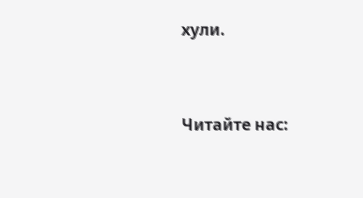хули.


Читайте нас: